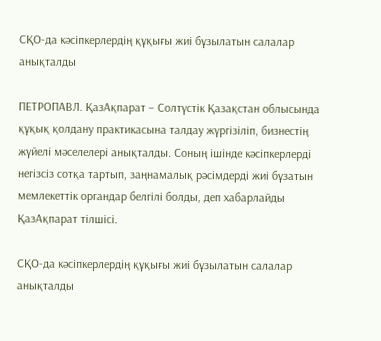СҚО-да кәсіпкерлердің құқығы жиі бұзылатын салалар анықталды

ПЕТРОПАВЛ. ҚазАқпарат – Солтүстік Қазақстан облысында құқық қолдану практикасына талдау жүргізіліп, бизнестің жүйелі мәселелері анықталды. Соның ішінде кәсіпкерлерді негізсіз сотқа тартып, заңнамалық рәсімдерді жиі бұзатын мемлекеттік органдар белгілі болды, деп хабарлайды ҚазАқпарат тілшісі.

СҚО-да кәсіпкерлердің құқығы жиі бұзылатын салалар анықталды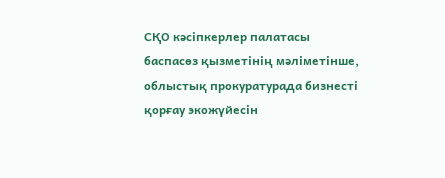СҚО кәсіпкерлер палатасы баспасөз қызметінің мәліметінше, облыстық прокуратурада бизнесті қорғау экожүйесін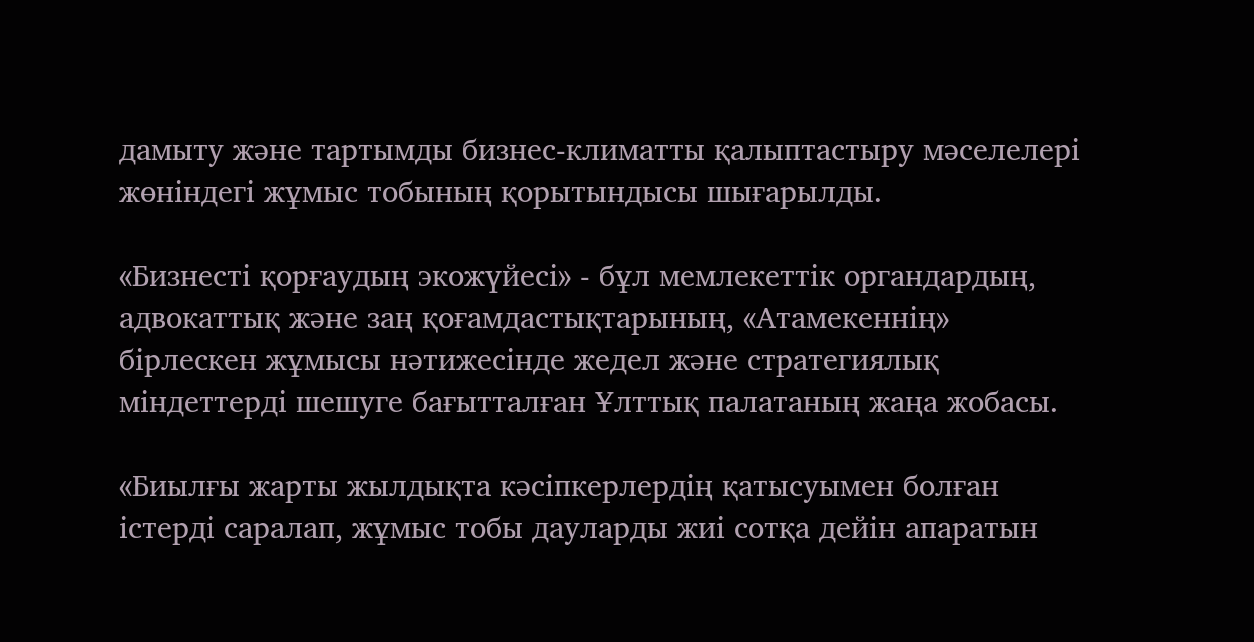дамыту және тартымды бизнес-климатты қалыптастыру мәселелері жөніндегі жұмыс тобының қорытындысы шығарылды.

«Бизнесті қорғаудың экожүйесі» - бұл мемлекеттік органдардың, адвокаттық және заң қоғамдастықтарының, «Атамекеннің» бірлескен жұмысы нәтижесінде жедел және стратегиялық міндеттерді шешуге бағытталған Ұлттық палатаның жаңа жобасы.

«Биылғы жарты жылдықта кәсіпкерлердің қатысуымен болған істерді саралап, жұмыс тобы дауларды жиі сотқа дейін апаратын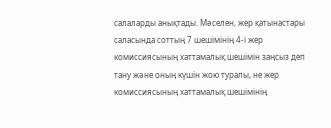салаларды анықтады. Мәселен, жер қатынастары саласында соттың 7 шешімінің 4-і жер комиссиясының хаттамалық шешімін заңсыз деп тану және оның күшін жою туралы, не жер комиссиясының хаттамалық шешімінің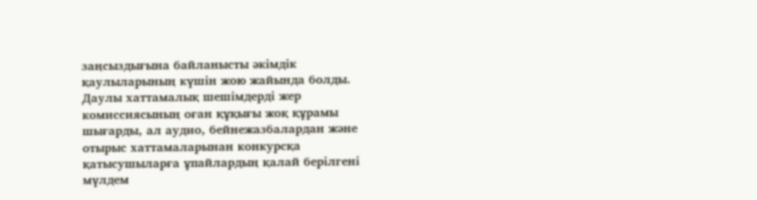заңсыздығына байланысты әкімдік қаулыларының күшін жою жайында болды. Даулы хаттамалық шешімдерді жер комиссиясының оған құқығы жоқ құрамы шығарды, ал аудио, бейнежазбалардан және отырыс хаттамаларынан конкурсқа қатысушыларға ұпайлардың қалай берілгені мүлдем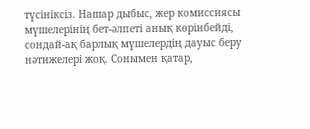түсініксіз. Нашар дыбыс, жер комиссиясы мүшелерінің бет-әлпеті анық көрінбейді, сондай-ақ барлық мүшелердің дауыс беру нәтижелері жоқ. Сонымен қатар,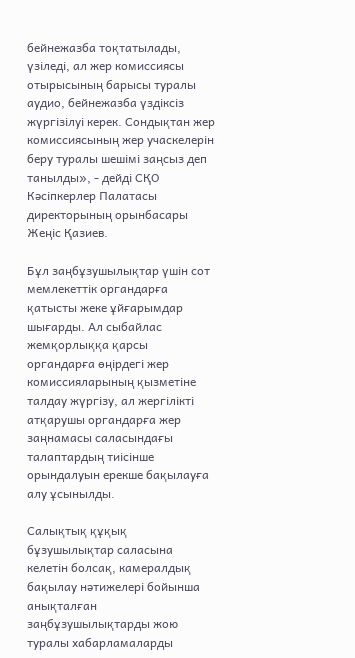бейнежазба тоқтатылады, үзіледі, ал жер комиссиясы отырысының барысы туралы аудио, бейнежазба үздіксіз жүргізілуі керек. Сондықтан жер комиссиясының жер учаскелерін беру туралы шешімі заңсыз деп танылды», - дейді СҚО Кәсіпкерлер Палатасы директорының орынбасары Жеңіс Қазиев.

Бұл заңбұзушылықтар үшін сот мемлекеттік органдарға қатысты жеке ұйғарымдар шығарды. Ал сыбайлас жемқорлыққа қарсы органдарға өңірдегі жер комиссияларының қызметіне талдау жүргізу, ал жергілікті атқарушы органдарға жер заңнамасы саласындағы талаптардың тиісінше орындалуын ерекше бақылауға алу ұсынылды.

Салықтық құқық бұзушылықтар саласына келетін болсақ, камералдық бақылау нәтижелері бойынша анықталған заңбұзушылықтарды жою туралы хабарламаларды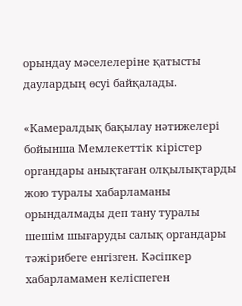орындау мәселелеріне қатысты даулардың өсуі байқалады.

«Камералдық бақылау нәтижелері бойынша Мемлекеттік кірістер органдары анықтаған олқылықтарды жою туралы хабарламаны орындалмады деп тану туралы шешім шығаруды салық органдары тәжірибеге енгізген. Кәсіпкер хабарламамен келіспеген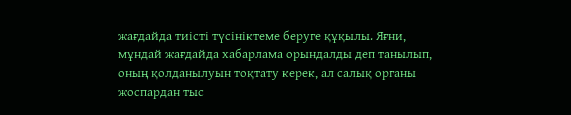жағдайда тиісті түсініктеме беруге құқылы. Яғни, мұндай жағдайда хабарлама орындалды деп танылып, оның қолданылуын тоқтату керек, ал салық органы жоспардан тыс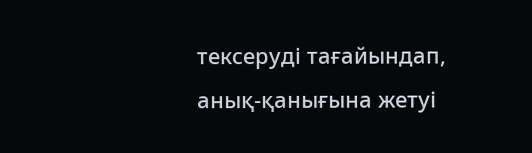тексеруді тағайындап, анық-қанығына жетуі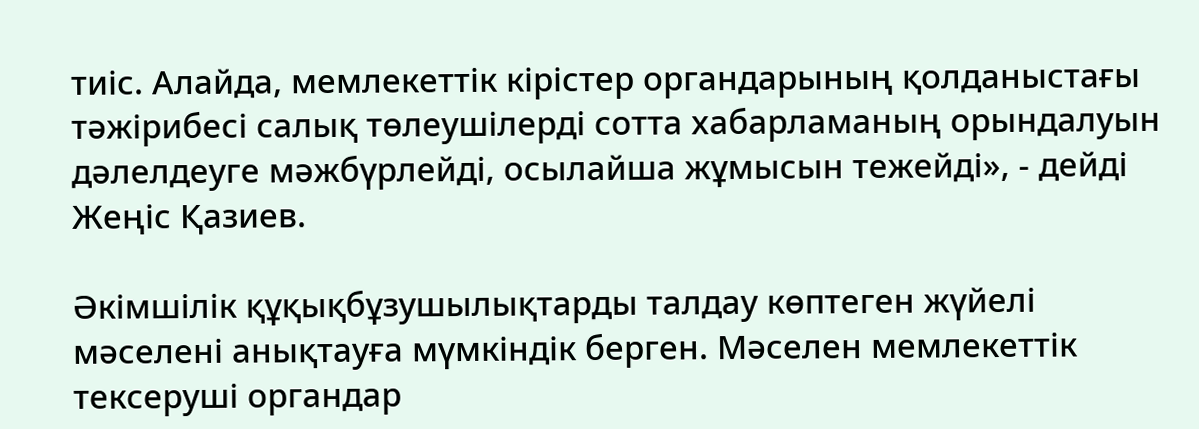тиіс. Алайда, мемлекеттік кірістер органдарының қолданыстағы тәжірибесі салық төлеушілерді сотта хабарламаның орындалуын дәлелдеуге мәжбүрлейді, осылайша жұмысын тежейді», - дейді Жеңіс Қазиев.

Әкімшілік құқықбұзушылықтарды талдау көптеген жүйелі мәселені анықтауға мүмкіндік берген. Мәселен мемлекеттік тексеруші органдар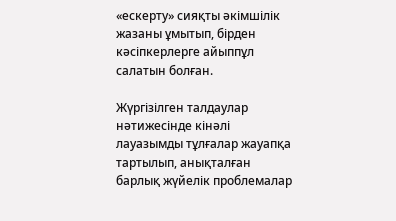«ескерту» сияқты әкімшілік жазаны ұмытып, бірден кәсіпкерлерге айыппұл салатын болған.

Жүргізілген талдаулар нәтижесінде кінәлі лауазымды тұлғалар жауапқа тартылып, анықталған барлық жүйелік проблемалар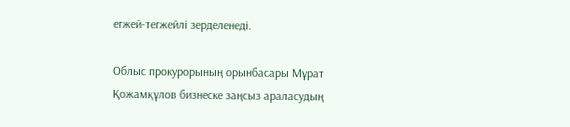егжей-тегжейлі зерделенеді.

Облыс прокурорының орынбасары Мұрат Қожамқұлов бизнеске заңсыз араласудың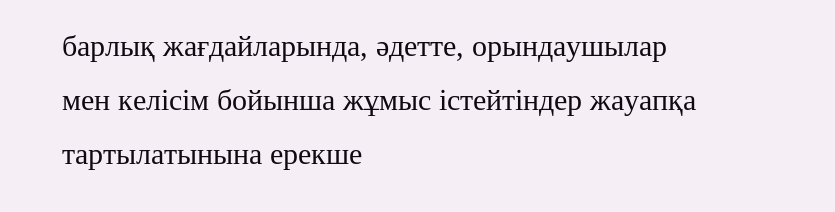барлық жағдайларында, әдетте, орындаушылар мен келісім бойынша жұмыс істейтіндер жауапқа тартылатынына ерекше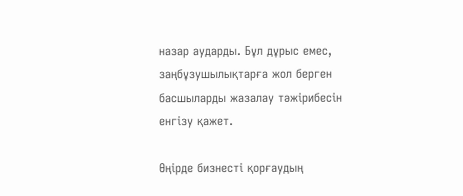назар аударды. Бұл дұрыс емес, заңбұзушылықтарға жол берген басшыларды жазалау тәжірибесін енгізу қажет.

Өңірде бизнесті қорғаудың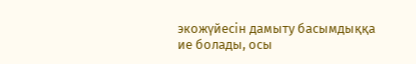экожүйесін дамыту басымдыққа ие болады, осы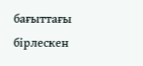бағыттағы бірлескен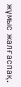жұмыс жалғаспақ.